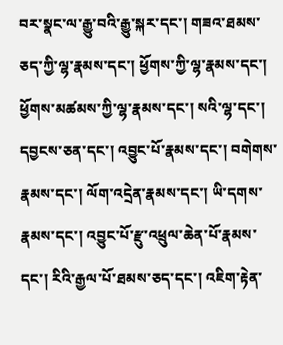བར་སྣང་ལ་རྒྱུ་བའི་རྒྱུ་སྐར་དང་། གཟའ་ཐམས་ཅད་ཀྱི་ལྷ་རྣམས་དང་། ཕྱོགས་ཀྱི་ལྷ་རྣམས་དང་། ཕྱོགས་མཚམས་ཀྱི་ལྷ་རྣམས་དང་། སའི་ལྷ་དང་། དབྱངས་ཅན་དང་། འབྱུང་པོ་རྣམས་དང་། བགེགས་རྣམས་དང་། ལོག་འདྲེན་རྣམས་དང་། ཡི་དགས་རྣམས་དང་། འབྱུང་པོ་རྫུ་འཕྲུལ་ཆེན་པོ་རྣམས་དང་། རིའི་རྒྱལ་པོ་ཐམས་ཅད་དང་། འཇིག་རྟེན་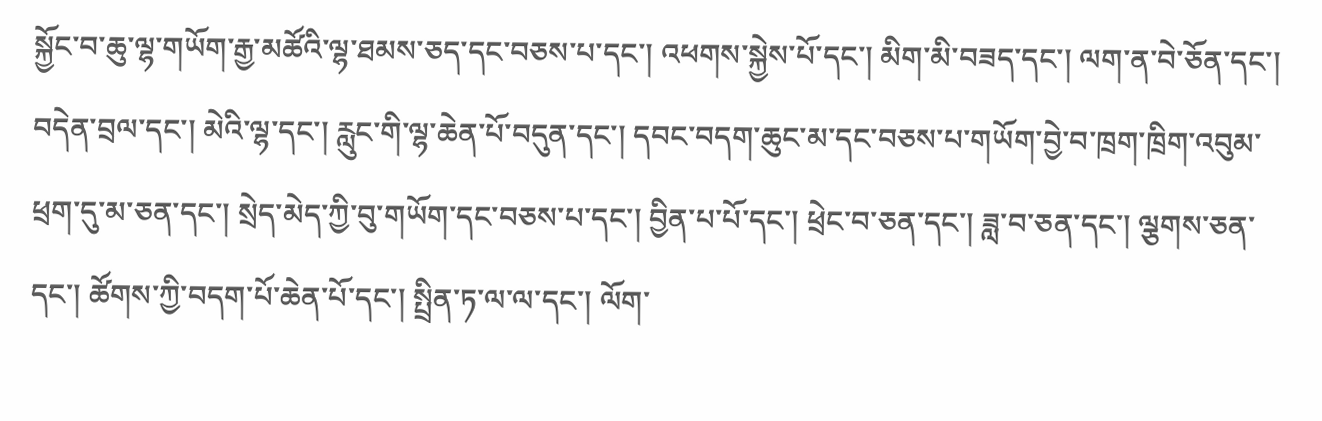སྐྱོང་བ་ཆུ་ལྷ་གཡོག་རྒྱ་མཚོའི་ལྷ་ཐམས་ཅད་དང་བཅས་པ་དང་། འཕགས་སྐྱེས་པོ་དང་། མིག་མི་བཟད་དང་། ལག་ན་བེ་ཅོན་དང་། བདེན་བྲལ་དང་། མེའི་ལྷ་དང་། རླུང་གི་ལྷ་ཆེན་པོ་བདུན་དང་། དབང་བདག་ཆུང་མ་དང་བཅས་པ་གཡོག་བྱེ་བ་ཁྲག་ཁྲིག་འབུམ་ཕྲག་དུ་མ་ཅན་དང་། སྲེད་མེད་ཀྱི་བུ་གཡོག་དང་བཅས་པ་དང་། བྱིན་པ་པོ་དང་། ཕྲེང་བ་ཅན་དང་། ཟླ་བ་ཅན་དང་། ལྕགས་ཅན་དང་། ཚོགས་ཀྱི་བདག་པོ་ཆེན་པོ་དང་། སྤྲིན་ཏ་ལ་ལ་དང་། ལོག་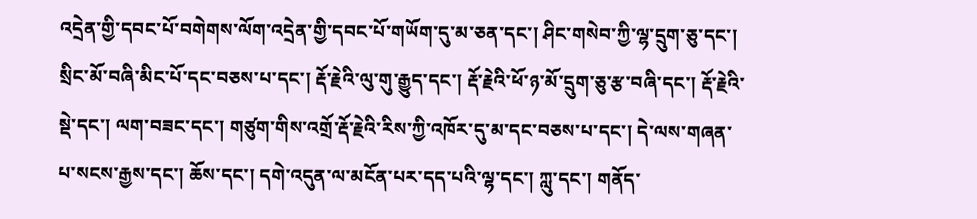འདྲེན་གྱི་དབང་པོ་བགེགས་ལོག་འདྲེན་གྱི་དབང་པོ་གཡོག་དུ་མ་ཅན་དང་། ཤིང་གསེབ་ཀྱི་ལྷ་དྲུག་ཅུ་དང་། སྲིང་མོ་བཞི་མིང་པོ་དང་བཅས་པ་དང་། རྡོ་རྗེའི་ལུ་གུ་རྒྱུད་དང་། རྡོ་རྗེའི་ཕོ་ཉ་མོ་དྲུག་ཅུ་རྩ་བཞི་དང་། རྡོ་རྗེའི་སྡེ་དང་། ལག་བཟང་དང་། གཙུག་གིས་འགྲོ་རྡོ་རྗེའི་རིས་ཀྱི་འཁོར་དུ་མ་དང་བཅས་པ་དང་། དེ་ལས་གཞན་པ་སངས་རྒྱས་དང་། ཆོས་དང་། དགེ་འདུན་ལ་མངོན་པར་དད་པའི་ལྷ་དང་། ཀླུ་དང་། གནོད་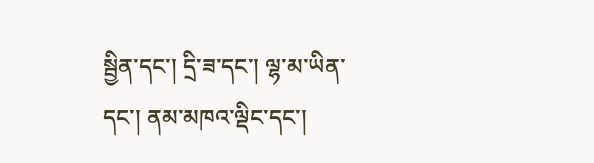སྦྱིན་དང་། དྲི་ཟ་དང་། ལྷ་མ་ཡིན་དང་། ནམ་མཁའ་ལྡིང་དང་།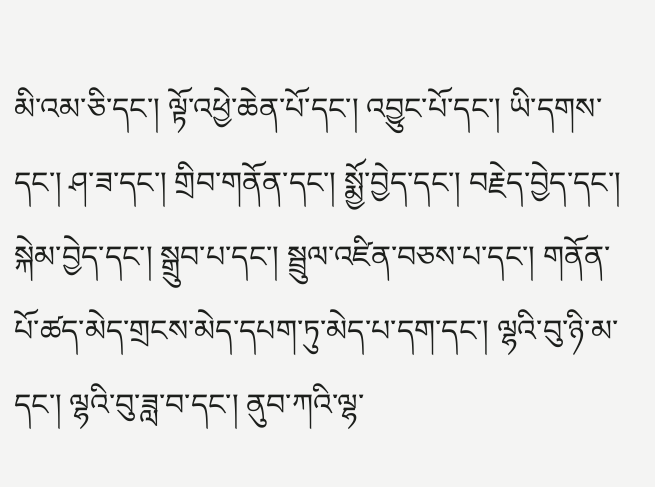མི་འམ་ཅི་དང་། ལྟོ་འཕྱེ་ཆེན་པོ་དང་། འབྱུང་པོ་དང་། ཡི་དགས་དང་། ཤ་ཟ་དང་། གྲིབ་གནོན་དང་། སྨྱོ་བྱེད་དང་། བརྗེད་བྱེད་དང་། སྐེམ་བྱེད་དང་། སྒྲུབ་པ་དང་། སྦྲུལ་འཛིན་བཅས་པ་དང་། གནོན་པོ་ཚད་མེད་གྲངས་མེད་དཔག་ཏུ་མེད་པ་དག་དང་། ལྷའི་བུ་ཉི་མ་དང་། ལྷའི་བུ་ཟླ་བ་དང་། ནུབ་ཀའི་ལྷ་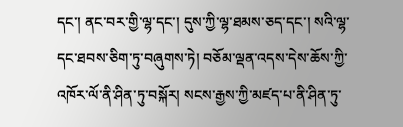དང་། ནང་བར་གྱི་ལྷ་དང་། དུས་ཀྱི་ལྷ་ཐམས་ཅད་དང་། སའི་ལྷ་དང་ཐབས་ཅིག་ཏུ་བཞུགས་ཏེ། བཅོམ་ལྡན་འདས་དེས་ཆོས་ཀྱི་འཁོར་ལོ་ནི་ཤིན་ཏུ་བསྐོར། སངས་རྒྱས་ཀྱི་མཛད་པ་ནི་ཤིན་ཏུ་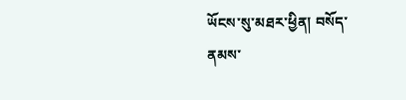ཡོངས་སུ་མཐར་ཕྱིན། བསོད་ནམས་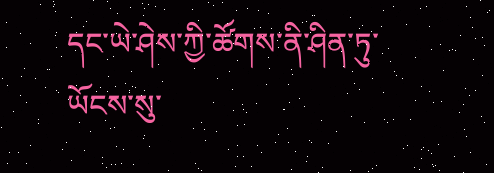དང་ཡེ་ཤེས་ཀྱི་ཚོགས་ནི་ཤིན་ཏུ་ཡོངས་སུ་